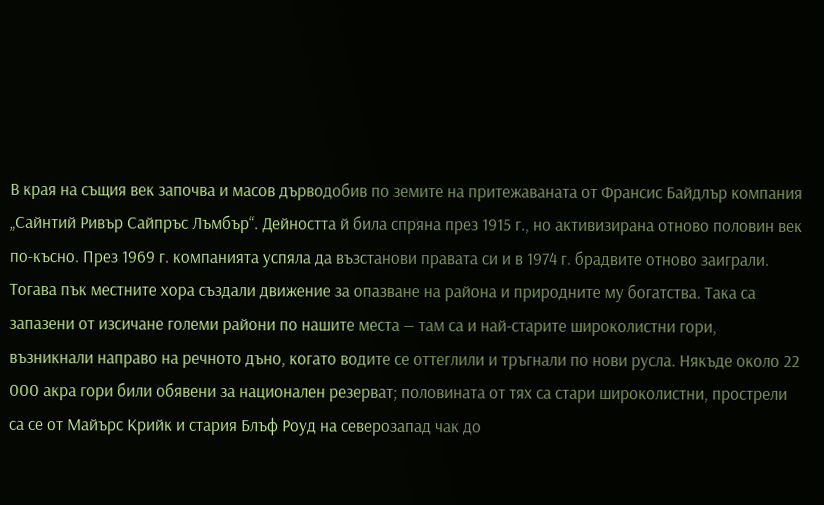В края на същия век започва и масов дърводобив по земите на притежаваната от Франсис Байдлър компания „Сайнтий Ривър Сайпръс Лъмбър“. Дейността й била спряна през 1915 г., но активизирана отново половин век по-късно. През 1969 г. компанията успяла да възстанови правата си и в 1974 г. брадвите отново заиграли. Тогава пък местните хора създали движение за опазване на района и природните му богатства. Така са запазени от изсичане големи райони по нашите места — там са и най-старите широколистни гори, възникнали направо на речното дъно, когато водите се оттеглили и тръгнали по нови русла. Някъде около 22 000 акра гори били обявени за национален резерват; половината от тях са стари широколистни, прострели са се от Майърс Крийк и стария Блъф Роуд на северозапад чак до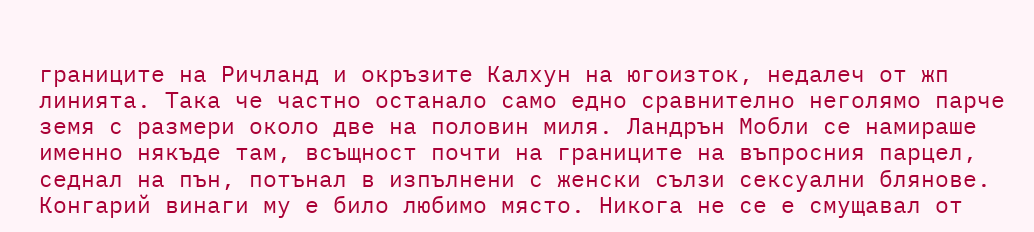границите на Ричланд и окръзите Калхун на югоизток, недалеч от жп линията. Така че частно останало само едно сравнително неголямо парче земя с размери около две на половин миля. Ландрън Мобли се намираше именно някъде там, всъщност почти на границите на въпросния парцел, седнал на пън, потънал в изпълнени с женски сълзи сексуални блянове. Конгарий винаги му е било любимо място. Никога не се е смущавал от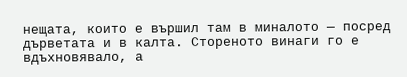нещата, които е вършил там в миналото — посред дърветата и в калта. Стореното винаги го е вдъхновявало, а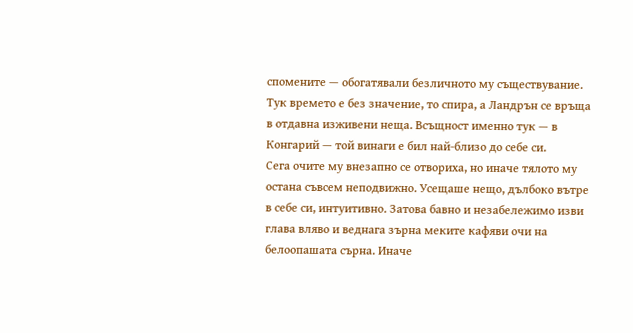спомените — обогатявали безличното му съществувание. Тук времето е без значение, то спира, а Ландрън се връща в отдавна изживени неща. Всъщност именно тук — в Конгарий — той винаги е бил най-близо до себе си.
Сега очите му внезапно се отвориха, но иначе тялото му остана съвсем неподвижно. Усещаше нещо, дълбоко вътре в себе си, интуитивно. Затова бавно и незабележимо изви глава вляво и веднага зърна меките кафяви очи на белоопашата сърна. Иначе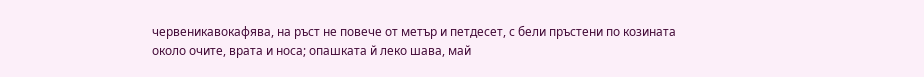червеникавокафява, на ръст не повече от метър и петдесет, с бели пръстени по козината около очите, врата и носа; опашката й леко шава, май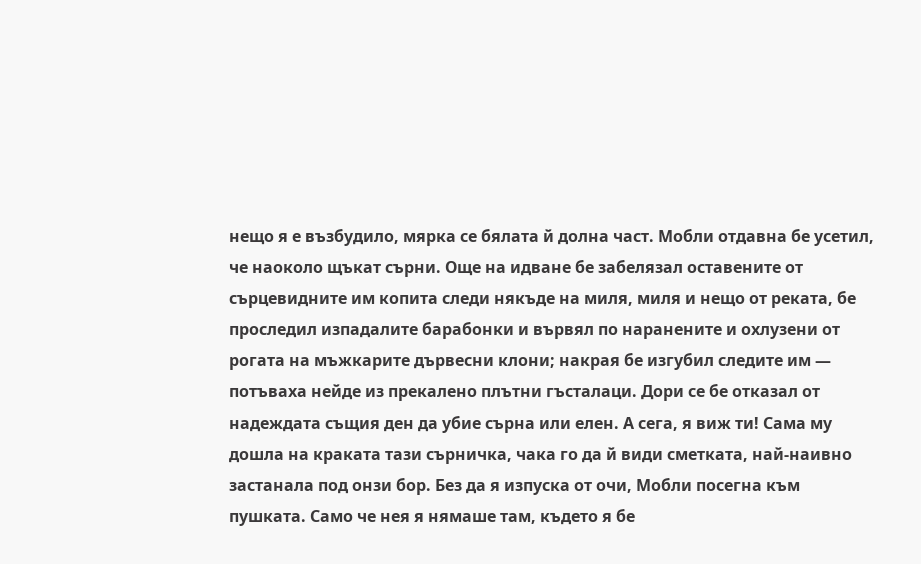нещо я е възбудило, мярка се бялата й долна част. Мобли отдавна бе усетил, че наоколо щъкат сърни. Още на идване бе забелязал оставените от сърцевидните им копита следи някъде на миля, миля и нещо от реката, бе проследил изпадалите барабонки и вървял по наранените и охлузени от рогата на мъжкарите дървесни клони; накрая бе изгубил следите им — потъваха нейде из прекалено плътни гъсталаци. Дори се бе отказал от надеждата същия ден да убие сърна или елен. А сега, я виж ти! Сама му дошла на краката тази сърничка, чака го да й види сметката, най-наивно застанала под онзи бор. Без да я изпуска от очи, Мобли посегна към пушката. Само че нея я нямаше там, където я бе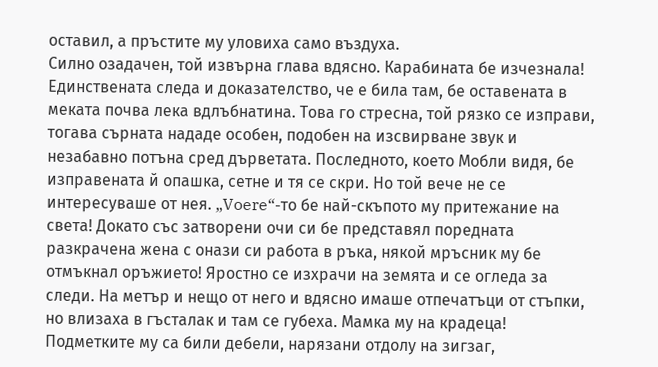оставил, а пръстите му уловиха само въздуха.
Силно озадачен, той извърна глава вдясно. Карабината бе изчезнала! Единствената следа и доказателство, че е била там, бе оставената в меката почва лека вдлъбнатина. Това го стресна, той рязко се изправи, тогава сърната нададе особен, подобен на изсвирване звук и незабавно потъна сред дърветата. Последното, което Мобли видя, бе изправената й опашка, сетне и тя се скри. Но той вече не се интересуваше от нея. „Voere“-то бе най-скъпото му притежание на света! Докато със затворени очи си бе представял поредната разкрачена жена с онази си работа в ръка, някой мръсник му бе отмъкнал оръжието! Яростно се изхрачи на земята и се огледа за следи. На метър и нещо от него и вдясно имаше отпечатъци от стъпки, но влизаха в гъсталак и там се губеха. Мамка му на крадеца! Подметките му са били дебели, нарязани отдолу на зигзаг,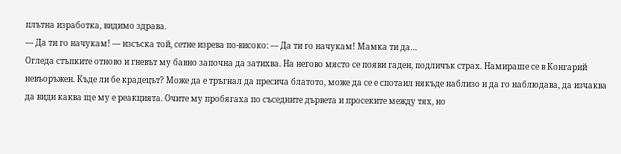плътна изработка, видимо здрава.
— Да ти го начукам! — изсъска той, сетне изрева по-високо: — Да ти го начукам! Мамка ти да…
Огледа стъпките отново и гневът му бавно започна да затихва. На негово място се появи гаден, подличък страх. Намираше се в Конгарий невъоръжен. Къде ли бе крадецът? Може да е тръгнал да пресича блатото, може да се е спотаил някъде наблизо и да го наблюдава, да изчаква да види каква ще му е реакцията. Очите му пробягаха по съседните дървета и просеките между тях, но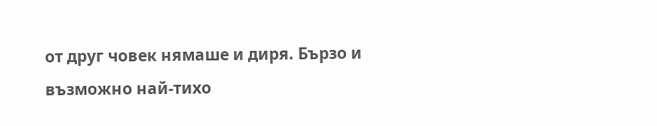от друг човек нямаше и диря. Бързо и възможно най-тихо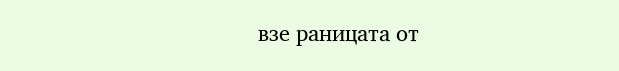взе раницата от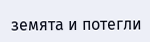земята и потегли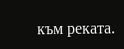към реката.